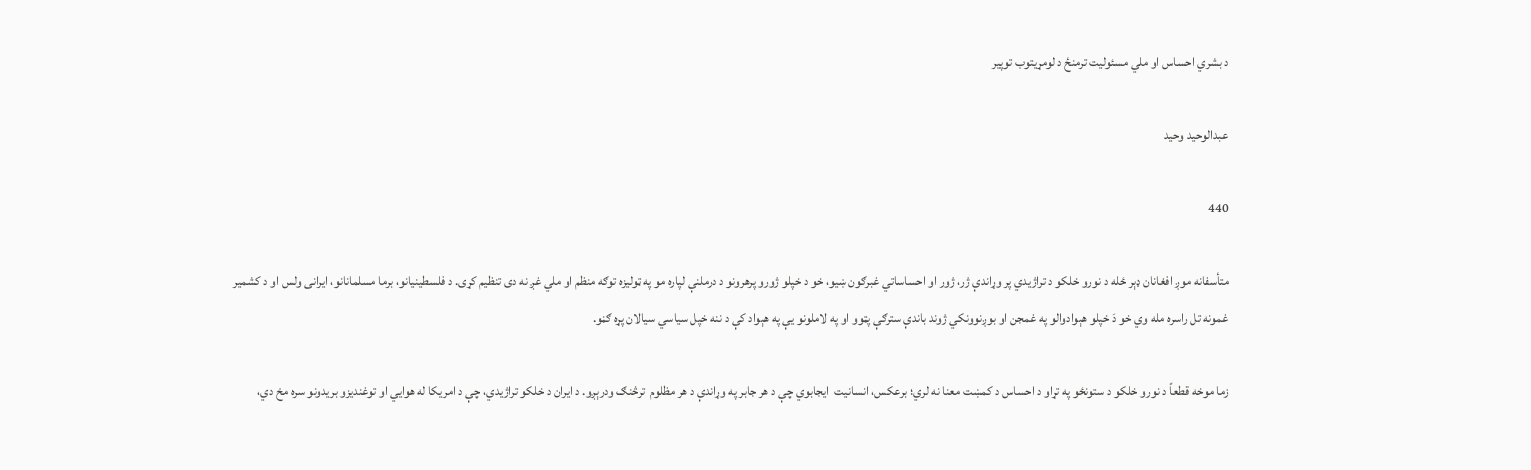د بشري احساس او ملي مسئوليت ترمنځ د لومړيتوب توپير

عبدالوحید وحيد

440

متأسفانه موږ افغانان ډېر ځله د نورو خلکو د تراژيدي پر وړاندې ژر، ژور او احساساتي غبرګون ښيو، خو د خپلو ژورو پرهرونو د درملنې لپاره مو په ټوليزه توګه منظم او ملي غږ نه دی تنظيم کړی. د فلسطينيانو، برما مسلمانانو، ايرانى ولس او د کشمير غمونه تل راسره مله وي خو دَ خپلو هېوادوالو په غمجن او بوږنوونکي ژوند باندې سترګې پټوو او په لاملونو يې په هېواد کې د ننه خپل سياسي سيالان پړه ګڼو.

زما موخه قطعاً د نورو خلکو د ستونځو په تړاو د احساس د کمښت معنا نه لري؛ برعکس، انسانيت  ايجابوي چې د هر جابر په وړاندې د هر مظلوم  ترڅنګ ودرېږو. د ايران د خلکو تراژيدي، چې د امریکا له هوايي او توغنديزو بريدونو سره مخ دي،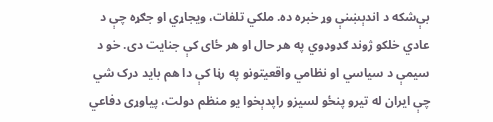بې‌شکه د اندېښنې وړ خبره ده. ملکي تلفات، ويجاړي او جګړه چې د عادي خلکو ژوند ګډوډوي په هر حال او هر ځاى کې جنايت دى. خو د سيمې د سياسي او نظامي واقعيتونو په رڼا کې دا هم بايد درک شي چې ايران له تيرو پنځو لسيزو راپدېخوا يو منظم دولت، پياوړى دفاعي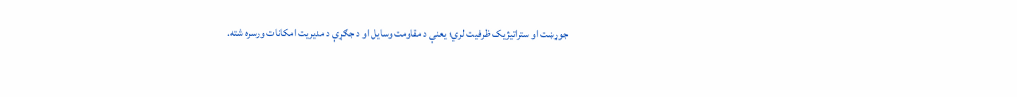جوړښت او ستراتيژيک ظرفيت لري؛ يعنې د مقاومت وسايل او د جګړې د مديريت امکانات ورسره شته.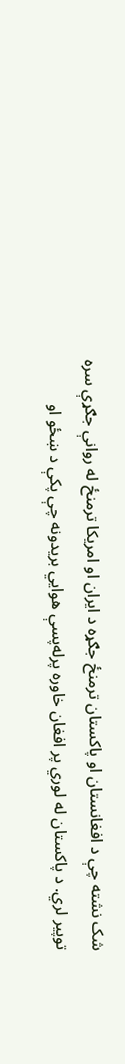شک نشته چې د افغانستان او پاکستان ترمنځ جګړه د ايران او امریکا ترمنځ له روانې جګړې سره توپير لري. د پاکستان له لوري پر افغان خاوره پرله‌پسې هوايي بريدونه چې پکې د ښځو او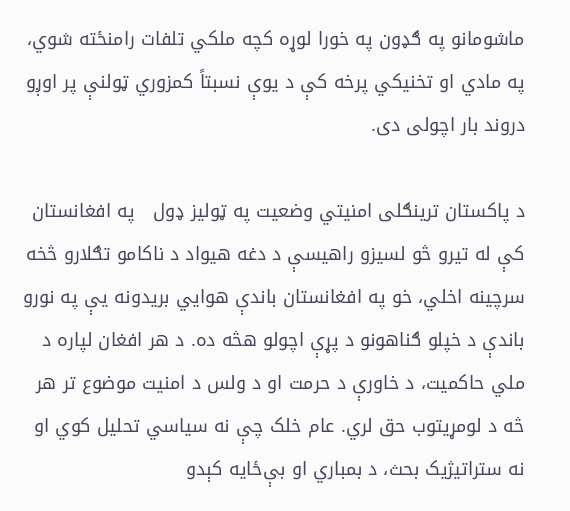ماشومانو په ګډون په خورا لوړه کچه ملکي تلفات رامنځته شوي، په مادي او تخنیکي پرخه کې د يوې نسبتاً کمزوري ټولنې پر اوږو دروند بار اچولی دی.

د پاکستان ترينګلى امنیتي وضعیت په ټوليز ډول   په افغانستان کې له تيرو څو لسيزو راهيسې د دغه هیواد د ناکامو تګلارو څخه سرچینه اخلي، خو په افغانستان باندې هوايي بريدونه يې په نورو باندې د خپلو ګناهونو د پړې اچولو هڅه ده. د هر افغان لپاره د ملي حاکميت، د خاورې د حرمت او د ولس د امنيت موضوع تر هر څه د لومړيتوب حق لري. عام خلک چې نه سياسي تحليل کوي او نه ستراتيژيک بحث، د بمباري او بې‌ځايه کېدو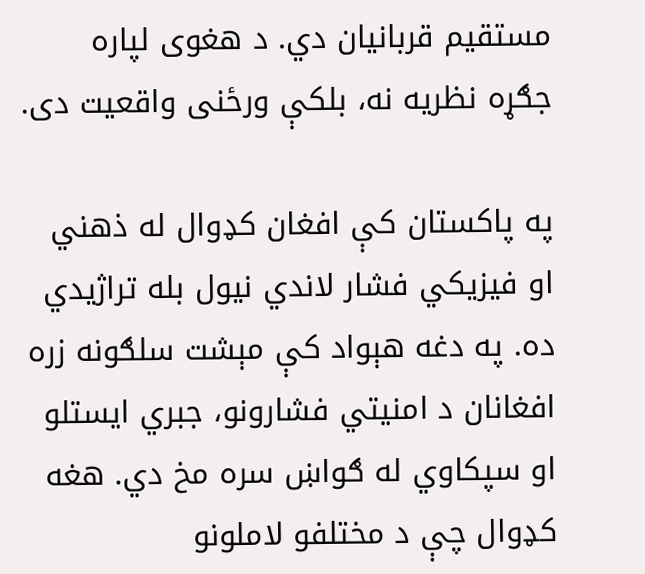مستقيم قربانيان دي. د هغوی لپاره جګړه نظريه نه، بلکې ورځنی واقعيت دی.

په پاکستان کې افغان کډوال له ذهني او فيزيکي فشار لاندي نيول بله تراژيدي ده. په دغه هېواد کې مېشت سلګونه زره افغانان د امنيتي فشارونو، جبري ايستلو او سپکاوي له ګواښ سره مخ دي. هغه کډوال چې د مختلفو لاملونو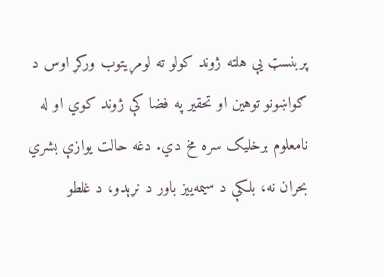پربنسټ يې هلته ژوند کولو ته لومړيتوب ورکړ اوس د ګواښونو توهين او تحقير په فضا کې ژوند کوي او له نامعلوم برخليک سره مخ دي. دغه حالت يوازې بشري بحران نه، بلکې د سيمه‌ييز باور د نړېدو، د غلطو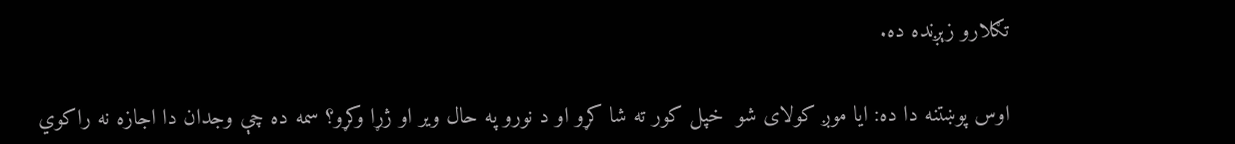تګلارو زېږنده ده.

اوس پوښتنه دا ده: ايا موږ کولای شو  خپل کور ته شا کړو او د نورو په حال وير او ژړا وکړو؟ سمه ده چې وجدان دا اجازه نه راکوي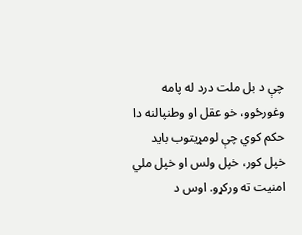چې د بل ملت درد له پامه وغورځوو، خو عقل او وطنپالنه دا حکم کوي چې لومړيتوب بايد خپل کور، خپل ولس او خپل ملي امنيت ته ورکړو. اوس د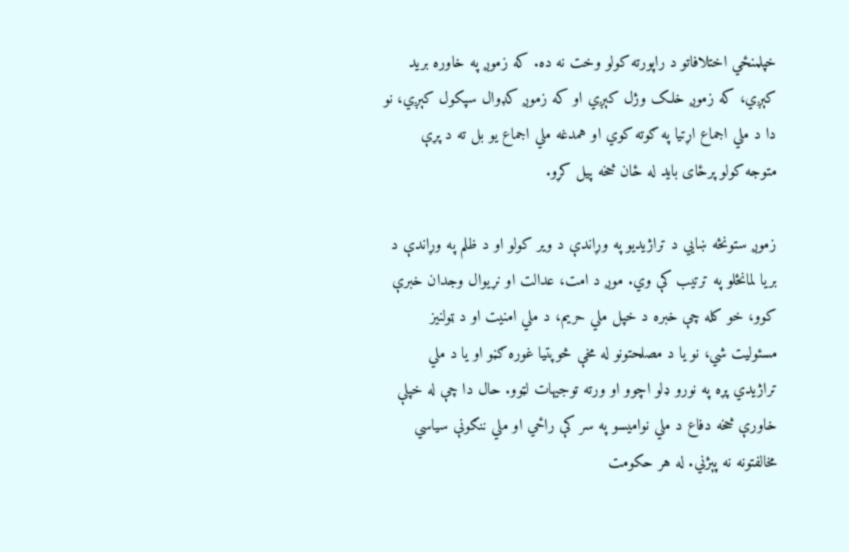خپلمنځي اختلافاتو د راپورته کولو وخت نه ده. که زموږ په خاوره بريد کېږي، که زموږ خلک وژل کېږي او که زموږ کډوال سپکول کېږي، نو دا د ملي اجماع اړتیا په ګوته کوي او همدغه ملي اجماع يو بل ته د پړې متوجه کولو پرځاى بايد له ځان څخه پيل کړو.

زموږ ستونځه ښايي د تراژيديو په وړاندې د وير کولو او د ظلم په وړاندې د بريا لمانځلو په ترتيب کې وي. موږ د امت، عدالت او نړيوال وجدان خبرې کوو، خو کله چې خبره د خپل ملي حريم، د ملي امنيت او د ټولنيز مسئوليت شي، نو يا د مصلحتونو له مخې څوپتيا غوره ګڼو او يا د ملي تراژيدي پړه په نورو ډلو اچوو او ورته توجيهات لټوو. حال دا چې له خپلې خاورې څخه دفاع د ملي نواميسو په سر کې راځي او ملي ننګونې سياسي مخالفتونه نه پېژني. له هر حکومت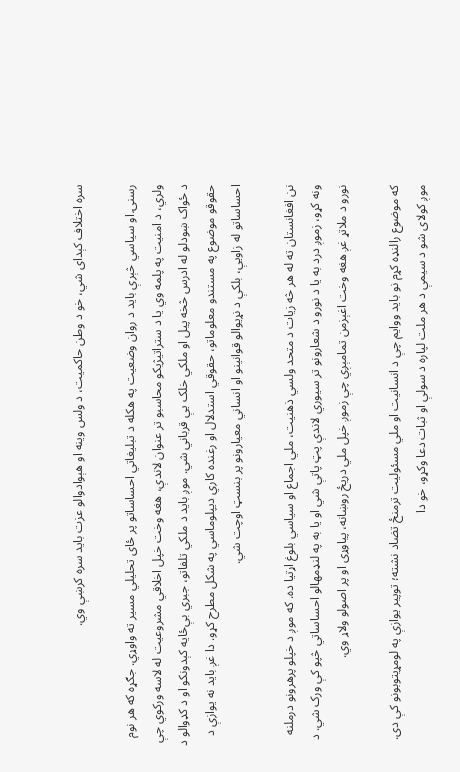سره اختلاف کېدای شي، خو د وطن حاکميت، د ولس وينه او هېوادوالو عزت بايد سره کرښې وي.

رسنۍ او سياسي څېرې بايد د روان وضعیت په هکله د تبليغاتي احساساتو پر ځای تحليلي مسير ته واوړي. جګړه که هر نوم ولري، د امنيت په پلمه وي يا د ستراتيژيکو محاسبو تر عنوان لاندې، هغه وخت خپل اخلاقي مشروعيت له لاسه ورکوي چې د ځواک ښودلو له ادرس څخه پيل او ملکي خلک يې قرباني شي. موږ بايد د ملکي تلفاتو، جبري بې‌ځايه کېدونکو او د کډوالو د حقوقو موضوع په مستندو معلوماتو، حقوقي استدلال او رغنده کاري ديپلوماسي په شکل مطرح کړو. دا غږ بايد نه يوازې د احساساتو له زاويې، بلکې د نړيوالو قوانينو او انساني معيارونو پر بنسټ اوچت شي.

نن افغانستان ته له هر څه زيات د متحد ولسي ذهنيت، ملي اجماع او سياسي بلوغ اړتيا ده. که موږ د خپلو پرهرونو درملنه ونه کړو، زموږ درد به يا د نورو د شعارونو تر سيوري لاندې پټ پاتې شي او يا به په لنډمهالو احساساتي څپو کې ورک شي. د نورو د ملاتړ غږ هغه وخت اغېزمن تمامېږي چې زموږ خپل ملي دريځ روښانه، پياوړى او پر اصولو ولاړ وي.

که موضوع رالنډه کړم نو باید ووایم چې د انسانيت او ملي مسئوليت ترمنځ تضاد نشته؛ توپير يوازې په لومړيتوبونو کې دی. موږ کولای شو د سيمې د هر ملت لپاره د سولې او ثبات دعا وکړو، خو دا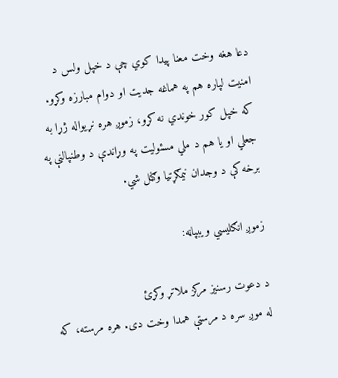دعا هغه وخت معنا پيدا کوي چې د خپل ولس د امنيت لپاره هم په هماغه جديت او دوام مبارزه وکړو. که خپل کور خوندي نه کړو، زموږ هره نړيواله ژړا به جعلي او يا هم د ملي مسئولیت په وړاندې د وطنپالنې په برخه کې د وجدان نيمګړتيا وګڼل شي.

زموږ انګلیسي ویبپاڼه:

د دعوت رسنیز مرکز ملاتړ وکړئ
له موږ سره د مرستې همدا وخت دی. هره مرسته، که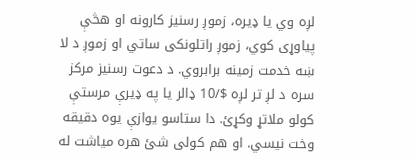لږه وي یا ډیره، زموږ رسنیز کارونه او هڅې پیاوړی کوي، زموږ راتلونکی ساتي او زموږ د لا ښه خدمت زمینه برابروي. د دعوت رسنیز مرکز سره د لږ تر لږه $/10 ډالر یا په ډیرې مرستې کولو ملاتړ وکړئ. دا ستاسو یوازې یوه دقیقه وخت نیسي. او هم کولی شئ هره میاشت له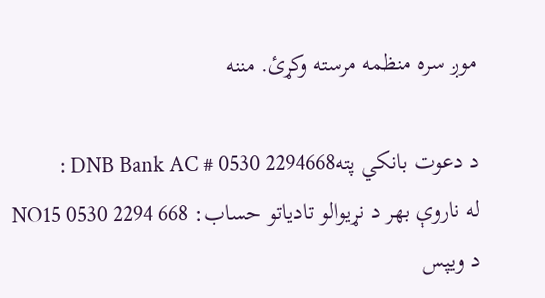موږ سره منظمه مرسته وکړئ. مننه

د دعوت بانکي پتهDNB Bank AC # 0530 2294668 :
له ناروې بهر د نړیوالو تادیاتو حساب: NO15 0530 2294 668
د ویپس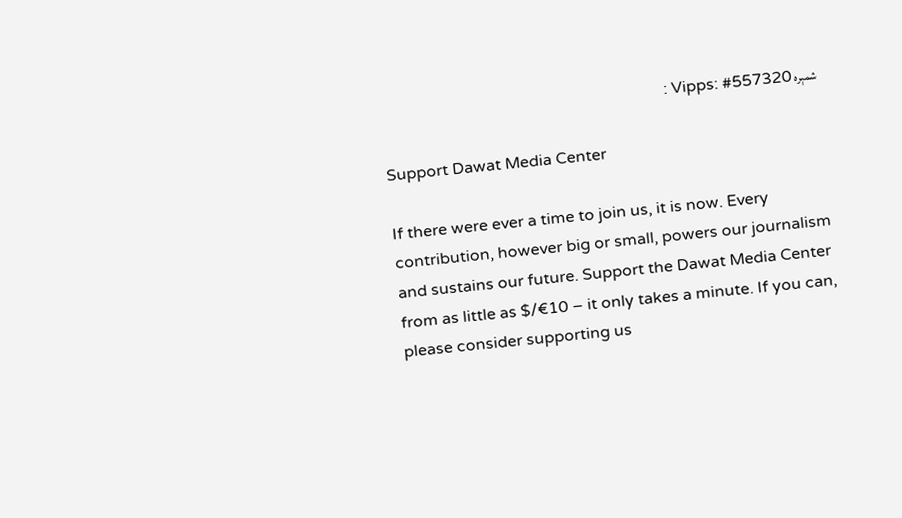شمېره Vipps: #557320 :

Support Dawat Media Center

If there were ever a time to join us, it is now. Every contribution, however big or small, powers our journalism and sustains our future. Support the Dawat Media Center from as little as $/€10 – it only takes a minute. If you can, please consider supporting us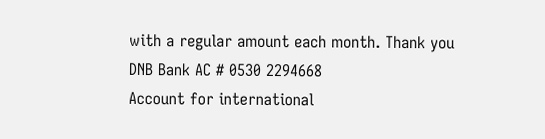with a regular amount each month. Thank you
DNB Bank AC # 0530 2294668
Account for international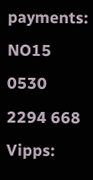payments: NO15 0530 2294 668
Vipps: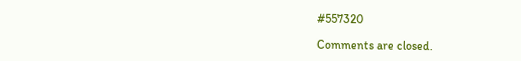#557320

Comments are closed.